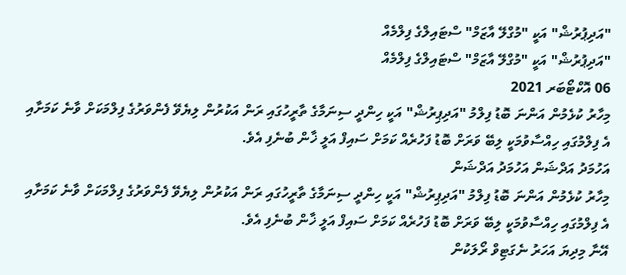"އަދިޕުރުޝް" އަކީ "މުގްލޭ އާޒަމް" ސްޓައިލްގެ ފިލްމެއް
"އަދިޕުރުޝް" އަކީ "މުގްލޭ އާޒަމް" ސްޓައިލްގެ ފިލްމެއް
06 އޮކްޓޯބަރ 2021
މިހާރު ކުޅެމުން އަންނަ ބޮޑު ފިލްމު "އަދިޕިރުޝް" އަކީ ހިންދީ ސިނަމާގެ ތާރީހުގައި ރަން އަކުރުން ލިޔެވޭ ފެންވަރުގެ ފިލްމަކަށް ވާނެ ކަމަށާއި އެ ފިލްމުގައި ހިއްސާވުމަކީ ލިބޭ ވަރަށް ބޮޑު ފަހުރެއް ކަމަށް ސައިފް އަލީ ޚާން ބުނެފި އެވެ.
އަހުމަދު އަދްޝަން އަހުމަދު އަދްޝަން
މިހާރު ކުޅެމުން އަންނަ ބޮޑު ފިލްމު "އަދިޕިރުޝް" އަކީ ހިންދީ ސިނަމާގެ ތާރީހުގައި ރަން އަކުރުން ލިޔެވޭ ފެންވަރުގެ ފިލްމަކަށް ވާނެ ކަމަށާއި އެ ފިލްމުގައި ހިއްސާވުމަކީ ލިބޭ ވަރަށް ބޮޑު ފަހުރެއް ކަމަށް ސައިފް އަލީ ޚާން ބުނެފި އެވެ.
އޭނާ މިދިޔަ އަހަރު ނެގަޓިވް ރޯލަކުން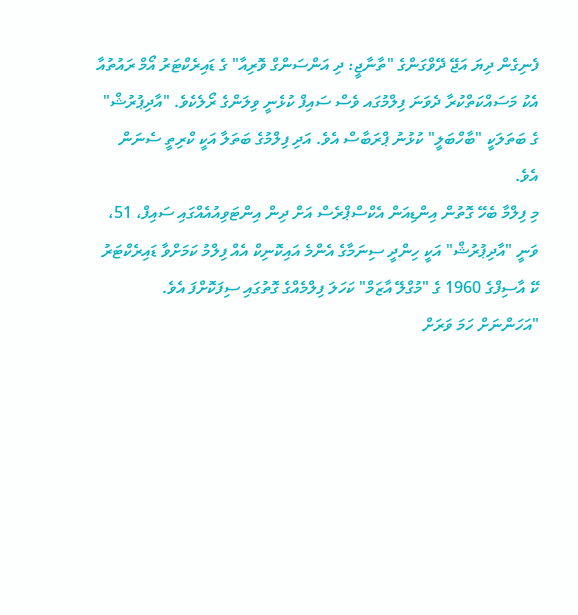ފެނިގެން ދިޔަ އަޖޭ ދޭވްގަންގެ "ތާނާޖީ: ދި އަންސަންގް ވޮރިއާ" ގެ ޑައިރެކްޓަރު އޯމް ރައުތުއާ އެކު މަސައްކަތްކުރާ ދެވަނަ ފިލްމުގައ ވެސް ސައިފް ކުޅެނީ ވިލަންގެ ރޯލެކެވެ. "އާދިޕުރުޝް" ގެ ބަތަލަކީ "ބާހްބަލީ" ކުޅުނު ޕްރަބާސް އެވެ. އަދި ފިލްމުގެ ބަތަލާ އަކީ ކްރިތީ ސެނަން އެވެ.
މި ފިލްމާ ބެހޭ ގޮތުން އިންޑިއަން އެކްސްޕްރެސް އަށް ދިން އިންޓަވިއުއެއްގައި ސައިފް، 51، ވަނީ "އާދިޕުރުޝް" އަކީ ހިންދީ ސިނަމާގެ އެންމެ އައިކޮނިކް އެއް ފިލްމު ކަމަށްވާ ޑައިރެކްޓަރު ކޭ އާސިފްގެ 1960 ގެ "މުގްލޭ އާޒަމް" ކަހަލަ ފިލްމެއްގެ ގޮތުގައި ސިފަކޮށްފަ އެވެ.
"އަހަންނަށް ހަމަ ވަރަށް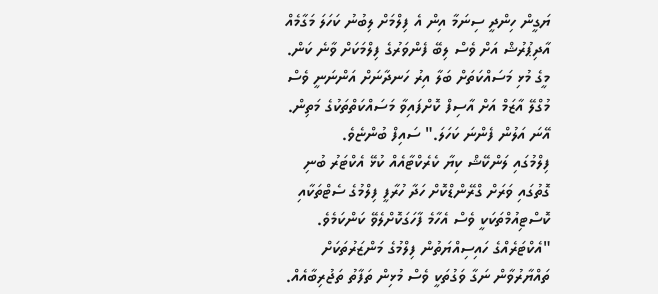ޔަގީން ހިންދީ ސިނަމާ އިން އެ ފިލްމަށް ލިބުނު ކަހަލަ މަގާމެއް އާދިޕުރުޝް އަށް ވެސް ލިބޭ ފެންވަރުގެ ފިލްމަކަށް ވާނެ ކަން. މީގެ މުޅި މަސައްކަތަށް ބަލާ އިރު ހަނދާނަށް އަންނަނީ ވެސް މުގްލޭ އާޒަމް އަށް އާސިފް ކޮށްފައިވާ މަސައްކަތްތަކުގެ މަތިން. އޭނަ އަލުން ފެންނަ ކަހަލަ." ސައިފް ބުންޏެވެ.
ފިލްމުގައި ލަންކޭޝް ކިޔާ ކެރެކްޓާއެއް ކުޅޭ އެކްޓަރު ބުނި ގޮތުގައި ވަރަށް ގްރޭންޑްކޮށް ހަދާ ހުރާފީ ފިލްމުގެ ސެޓްތަކާއި ކޮސްޓިއުމްތަކަކީ ވެސް އެހާމެ ފާހަގަކޮށްލެވޭ ކަންކަމެވެ.
"އެކްޓަރެއްގެ ހައިސިއްޔަތުން ފިލްމުގެ މަންޒަރުތަކަށް ތައްޔާރުވާން ނަގާ ވަގުތަކީ ވެސް މުޅިން ތަފާތު ތަޖުރިބާއެއް.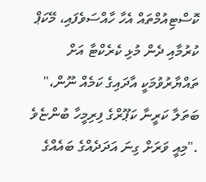ކޮސްޓިއުމްތައް އެހާ ހާއްސަވެފައި، މޭކަޕް ކުރުމާއި ދެން މުޅި ކެރެކްޓާ އަށް ތައްޔާރުވުމަކީ އާދައިގެ ކަމެއް ނޫން،" ބަތަލާ ކަރީނާ ކަޕޫރްގެ ފިރިމީހާ ބުންޏެވެ ."މިއީ ވަރަށް ގިނަ އަދަދެއްގެ ބައެއްގެ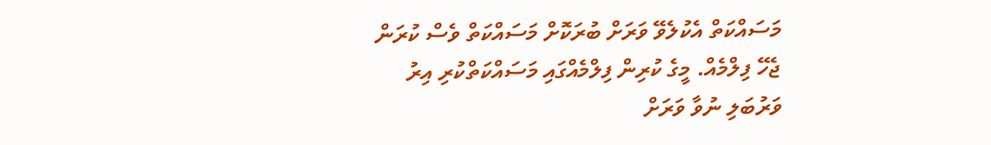މަސައްކަތް އެކުލެވޭ ވަރަށް ބުރަކޮށް މަސައްކަތް ވެސް ކުރަން ޖެހޭ ފިލްމެއް. މީގެ ކުރިން ފިލްމެއްގައި މަސައްކަތްކުރި އިރު ވަރުބަލި ނުވާ ވަރަށް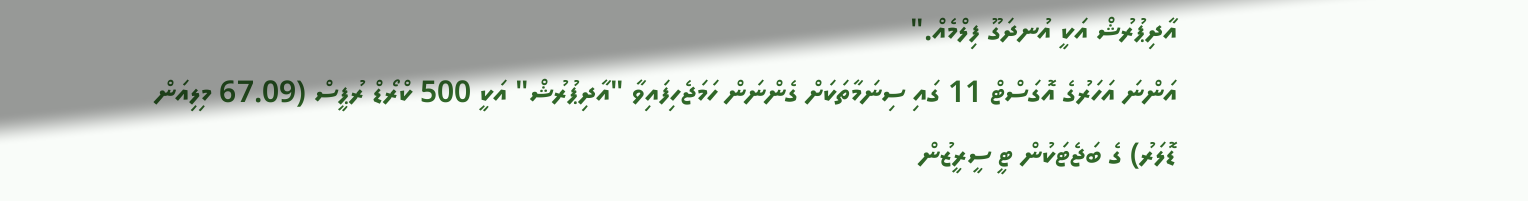އާދިޕުރުޝް އަކީ އުނދަގޫ ފިލްމެއް."
އަންނަ އަހަރުގެ އޮގަސްޓް 11 ގައި ސިނަމާތަކަށް ގެންނަން ހަމަޖެހިފައިވާ "އާދިޕުރުޝް" އަކީ 500 ކްރޯޑް ރުޕީސް (67.09 މިލިއަން ޑޮލަރު) ގެ ބަޖެޓަކުން ޓީ ސީރީޒުން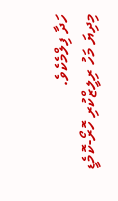ހަދާ ފިލްމެކެވެ.
މިދިޔަ މަހު ރިލީޒްކުރި ހޮރޯ-ކޮމެޑީ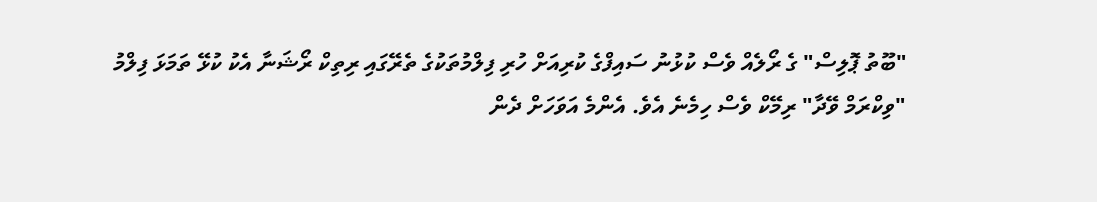"ބޫތު ޕޮލިސް" ގެ ރޯލެއް ވެސް ކުޅުނު ސައިފްގެ ކުރިއަށް ހުރި ފިލްމުތަކުގެ ތެރޭގައި ރިތިކް ރޯޝަނާ އެކު ކުޅޭ ތަމަޅަ ފިލްމު "ވިކްރަމް ވޭދާ" ރިމޭކް ވެސް ހިމެނެ އެވެ. އެންމެ އަވަހަށް ދެން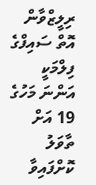ރިލީޒްވާން އޮތް ސައިފްގެ ފިލްމަކީ އަންނަ މަހުގެ 19 އަށް ތާވަލު ކޮށްފައިވާ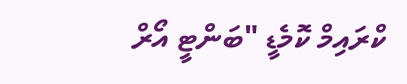ކްރައިމް ކޮމެޑީ "ބަންޓީ އޯރް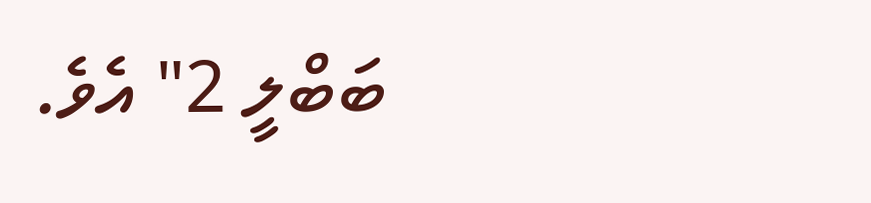ބަބްލީ 2" އެވެ.